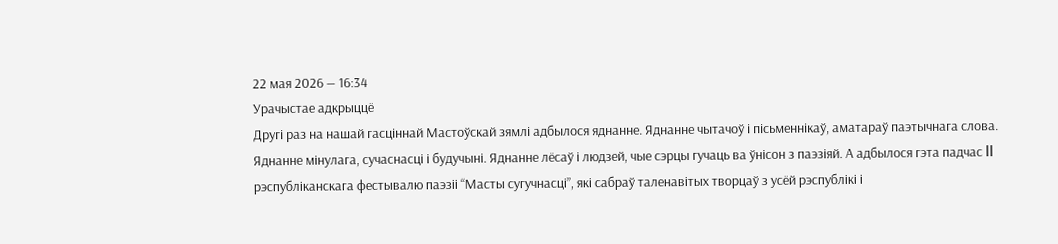22 мая 2026 — 16:34
Урачыстае адкрыццё
Другі раз на нашай гасціннай Мастоўскай зямлі адбылося яднанне. Яднанне чытачоў і пісьменнікаў, аматараў паэтычнага слова. Яднанне мінулага, сучаснасці і будучыні. Яднанне лёсаў і людзей, чые сэрцы гучаць ва ўнісон з паэзіяй. А адбылося гэта падчас II рэспубліканскага фестывалю паэзіі “Масты сугучнасці”, які сабраў таленавітых творцаў з усёй рэспублікі і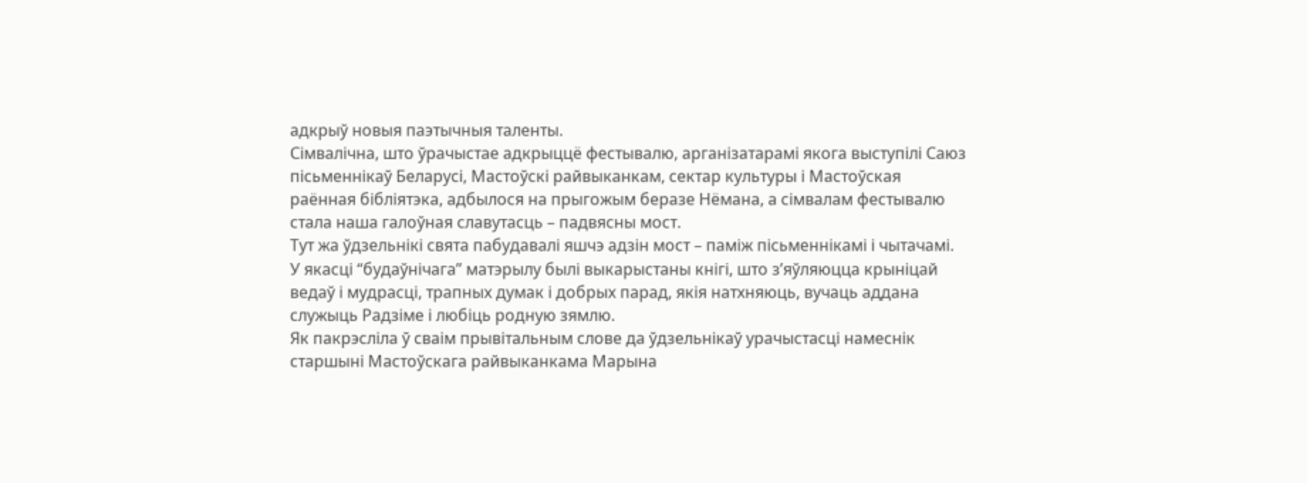адкрыў новыя паэтычныя таленты.
Сімвалічна, што ўрачыстае адкрыццё фестывалю, арганізатарамі якога выступілі Саюз пісьменнікаў Беларусі, Мастоўскі райвыканкам, сектар культуры і Мастоўская раённая бібліятэка, адбылося на прыгожым беразе Нёмана, а сімвалам фестывалю стала наша галоўная славутасць – падвясны мост.
Тут жа ўдзельнікі свята пабудавалі яшчэ адзін мост – паміж пісьменнікамі і чытачамі. У якасці “будаўнічага” матэрылу былі выкарыстаны кнігі, што з’яўляюцца крыніцай ведаў і мудрасці, трапных думак і добрых парад, якія натхняюць, вучаць аддана служыць Радзіме і любіць родную зямлю.
Як пакрэсліла ў сваім прывітальным слове да ўдзельнікаў урачыстасці намеснік старшыні Мастоўскага райвыканкама Марына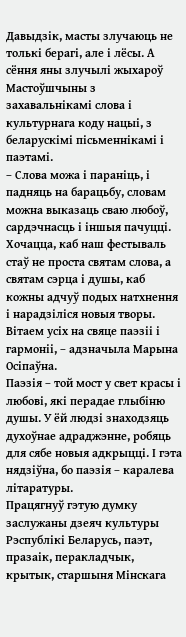Давыдзік, масты злучаюць не толькі берагі, але і лёсы. А сёння яны злучылі жыхароў Мастоўшчыны з захавальнікамі слова і культурнага коду нацыі, з беларускімі пісьменнікамі і паэтамі.
– Слова можа і параніць, і падняць на барацьбу, словам можна выказаць сваю любоў, сардэчнасць і іншыя пачуцці. Хочацца, каб наш фестываль стаў не проста святам слова, а святам сэрца і душы, каб кожны адчуў подых натхнення і нарадзіліся новыя творы. Вітаем усіх на свяце паэзіі і гармоніі, – адзначыла Марына Осіпаўна.
Паэзія – той мост у свет красы і любові, які перадае глыбіню душы. У ёй людзі знаходзяць духоўнае адраджэнне, робяць для сябе новыя адкрыцці. І гэта нядзіўна, бо паэзія – каралева літаратуры.
Працягнуў гэтую думку заслужаны дзеяч культуры Рэспублікі Беларусь, паэт, празаік, перакладчык, крытык, старшыня Мінскага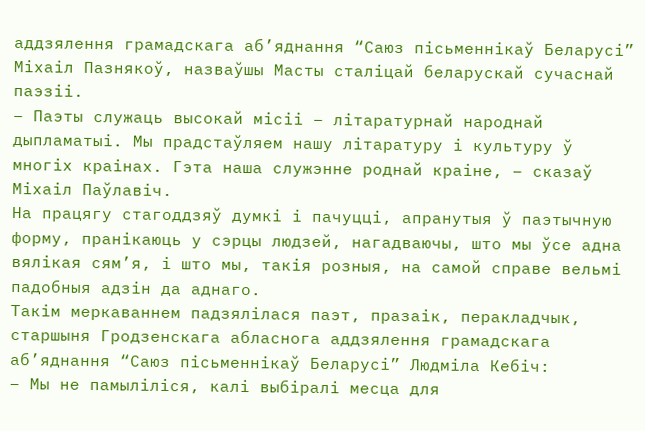аддзялення грамадскага аб’яднання “Саюз пісьменнікаў Беларусі” Міхаіл Пазнякоў, назваўшы Масты сталіцай беларускай сучаснай паэзіі.
– Паэты служаць высокай місіі – літаратурнай народнай дыпламатыі. Мы прадстаўляем нашу літаратуру і культуру ў многіх краінах. Гэта наша служэнне роднай краіне, – сказаў Міхаіл Паўлавіч.
На працягу стагоддзяў думкі і пачуцці, апранутыя ў паэтычную форму, пранікаюць у сэрцы людзей, нагадваючы, што мы ўсе адна вялікая сям’я, і што мы, такія розныя, на самой справе вельмі падобныя адзін да аднаго.
Такім меркаваннем падзялілася паэт, празаік, перакладчык, старшыня Гродзенскага абласнога аддзялення грамадскага аб’яднання “Саюз пісьменнікаў Беларусі” Людміла Кебіч:
– Мы не памыліліся, калі выбіралі месца для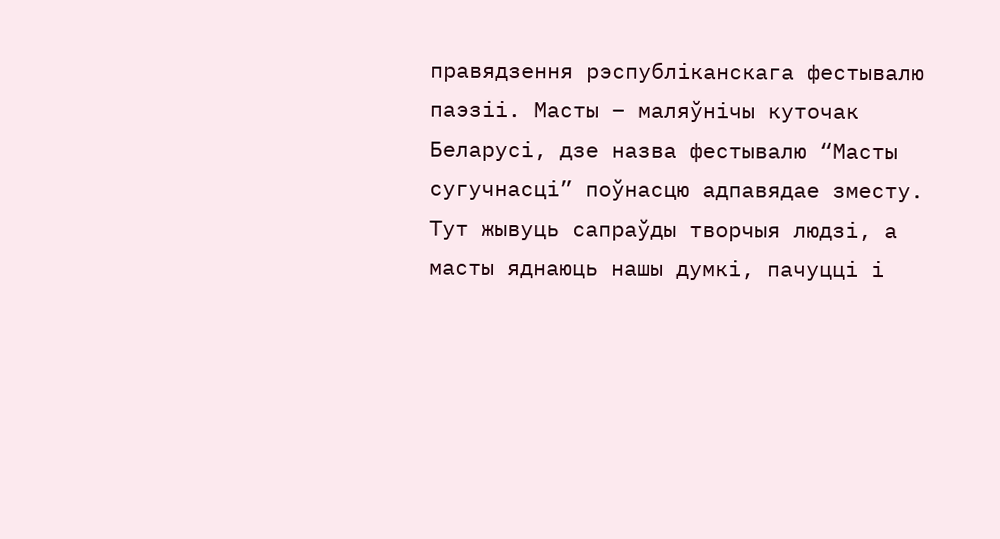правядзення рэспубліканскага фестывалю паэзіі. Масты – маляўнічы куточак Беларусі, дзе назва фестывалю “Масты сугучнасці” поўнасцю адпавядае зместу. Тут жывуць сапраўды творчыя людзі, а масты яднаюць нашы думкі, пачуцці і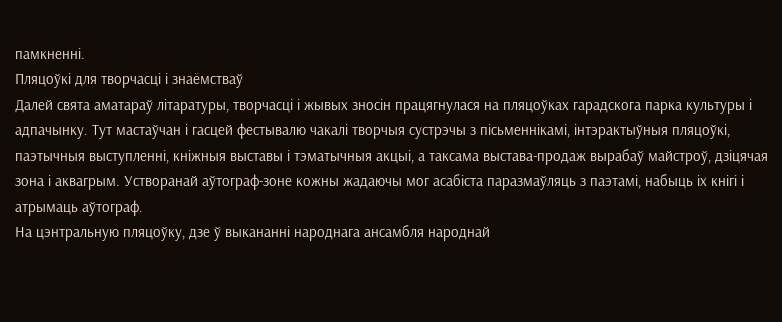памкненні.
Пляцоўкі для творчасці і знаёмстваў
Далей свята аматараў літаратуры, творчасці і жывых зносін працягнулася на пляцоўках гарадскога парка культуры і адпачынку. Тут мастаўчан і гасцей фестывалю чакалі творчыя сустрэчы з пісьменнікамі, інтэрактыўныя пляцоўкі, паэтычныя выступленні, кніжныя выставы і тэматычныя акцыі, а таксама выстава-продаж вырабаў майстроў, дзіцячая зона і аквагрым. Устворанай аўтограф-зоне кожны жадаючы мог асабіста паразмаўляць з паэтамі, набыць іх кнігі і атрымаць аўтограф.
На цэнтральную пляцоўку, дзе ў выкананні народнага ансамбля народнай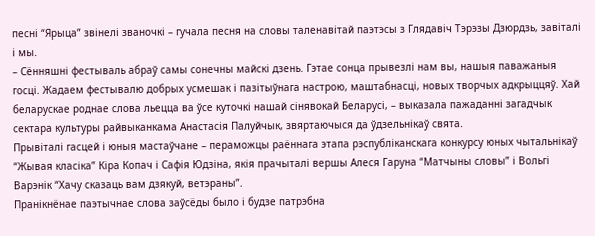песні “Ярыца” звінелі званочкі – гучала песня на словы таленавітай паэтэсы з Глядавіч Тэрэзы Дзюрдзь, завіталі і мы.
– Сённяшні фестываль абраў самы сонечны майскі дзень. Гэтае сонца прывезлі нам вы, нашыя паважаныя госці. Жадаем фестывалю добрых усмешак і пазітыўнага настрою, маштабнасці, новых творчых адкрыццяў. Хай беларускае роднае слова льецца ва ўсе куточкі нашай сінявокай Беларусі, – выказала пажаданні загадчык сектара культуры райвыканкама Анастасія Палуйчык, звяртаючыся да ўдзельнікаў свята.
Прывіталі гасцей і юныя мастаўчане – пераможцы раённага этапа рэспубліканскага конкурсу юных чытальнікаў “Жывая класіка” Кіра Копач і Сафія Юдзіна, якія прачыталі вершы Алеся Гаруна “Матчыны словы” і Вольгі Варэнік “Хачу сказаць вам дзякуй, ветэраны”.
Пранікнёнае паэтычнае слова заўсёды было і будзе патрэбна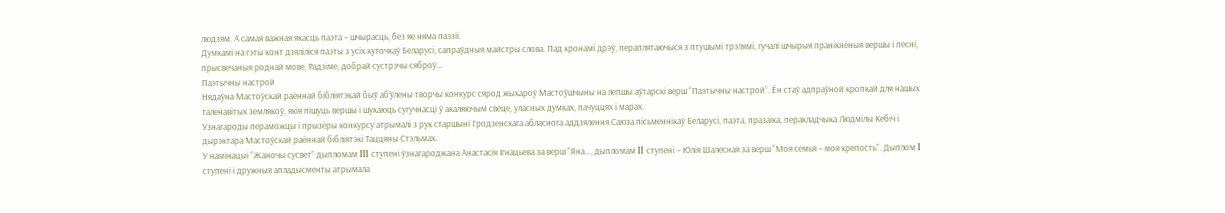людзям. А самая важная якасць паэта – шчырасць, без яе няма паэзіі.
Думкамі на гэты конт дзяліліся паэты з усіх куточкаў Беларусі, сапраўдныя майстры слова. Пад кронамі дрэў, пераплятаючыся з птушымі трэлямі, гучалі шчырыя пранікнёныя вершы і песні, прысвечаныя роднай мове, Радзіме, добрай сустрэчы сяброў…
Паэтычны настрой
Нядаўна Мастоўскай раённай бібліятэкай быў аб’ўлены творчы конкурс сярод жыхароў Мастоўшчыны на лепшы аўтарскі верш “Паэтычны настрой”. Ён стаў адпраўной кропкай для нашых таленавітых землякоў, якія пішуць вершы і шукаюць сугучнасці ў акаляючым свеце, уласных думках, пачуццях і марах.
Узнагароды пераможцы і прызёры конкурсу атрымалі з рук старшыні Гродзенскага абласнога аддзялення Саюза пісьменнікаў Беларусі, паэта, празаіка, перакладчыка Людмілы Кебіч і дырэктара Мастоўскай раённай бібліятэкі Таццяны Стэльмах.
У намінацыі “Жаночы сусвет” дыпломам III ступені ўзнагароджана Анастасія Ігнацьева за верш “Яна…, дыпломам II ступені – Юлія Шалесная за верш “Моя семья – моя крепость”. Дыплом I ступені і дружныя апладысменты атрымала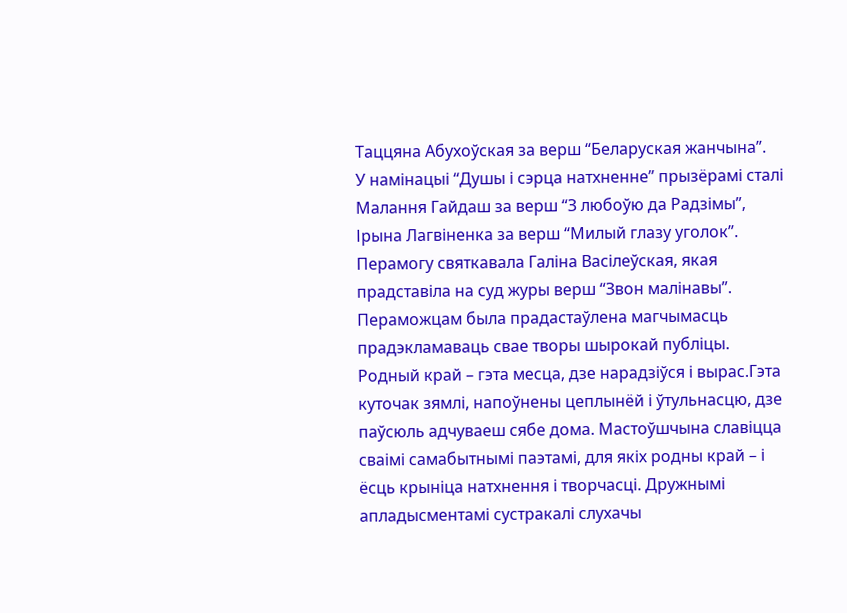Таццяна Абухоўская за верш “Беларуская жанчына”.
У намінацыі “Душы і сэрца натхненне” прызёрамі сталі Малання Гайдаш за верш “З любоўю да Радзімы”, Ірына Лагвіненка за верш “Милый глазу уголок”. Перамогу святкавала Галіна Васілеўская, якая прадставіла на суд журы верш “Звон малінавы”.
Пераможцам была прадастаўлена магчымасць прадэкламаваць свае творы шырокай публіцы.
Родный край – гэта месца, дзе нарадзіўся і вырас.Гэта куточак зямлі, напоўнены цеплынёй і ўтульнасцю, дзе паўсюль адчуваеш сябе дома. Мастоўшчына славіцца сваімі самабытнымі паэтамі, для якіх родны край – і ёсць крыніца натхнення і творчасці. Дружнымі апладысментамі сустракалі слухачы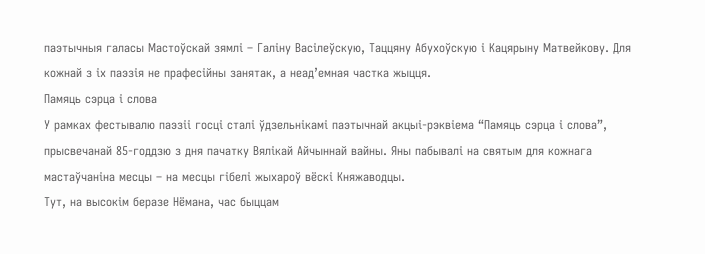паэтычныя галасы Мастоўскай зямлі – Галіну Васілеўскую, Таццяну Абухоўскую і Кацярыну Матвейкову. Для кожнай з іх паэзія не прафесійны занятак, а неад’емная частка жыцця.
Памяць сэрца і слова
У рамках фестывалю паэзіі госці сталі ўдзельнікамі паэтычнай акцыі-рэквіема “Памяць сэрца і слова”, прысвечанай 85-годдзю з дня пачатку Вялікай Айчыннай вайны. Яны пабывалі на святым для кожнага мастаўчаніна месцы – на месцы гібелі жыхароў вёскі Княжаводцы.
Тут, на высокім беразе Нёмана, час быццам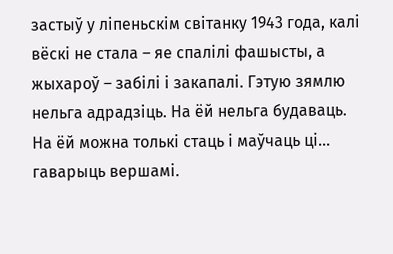застыў у ліпеньскім світанку 1943 года, калі вёскі не стала – яе спалілі фашысты, а жыхароў – забілі і закапалі. Гэтую зямлю нельга адрадзіць. На ёй нельга будаваць. На ёй можна толькі стаць і маўчаць ці… гаварыць вершамі.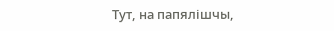Тут, на папялішчы,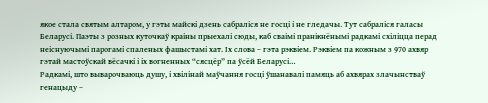якое стала святым алтаром, у гэты майскі дзень сабраліся не госці і не гледачы. Тут сабраліся галасы Беларусі. Паэты з розных куточкаў краіны прыехалі сюды, каб сваімі пранікнёнымі радкамі схіліцца перад неіснуючымі парогамі спаленых фашыстамі хат. Іх слова – гэта рэквіем. Рэквіем па кожным з 970 ахвяр гэтай мастоўскай вёсачкі і іх вогненных “сясцёр” па ўсёй Беларусі…
Радкамі, што выварочваюць душу, і хвілінай маўчання госці ўшанавалі памяць аб ахвярах злачынстваў генацыду –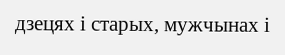дзецях і старых, мужчынах і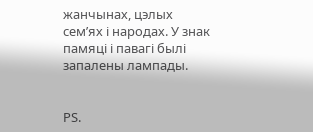жанчынах, цэлых сем’ях і народах. У знак памяці і павагі былі запалены лампады.


PS.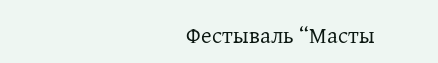Фестываль “Масты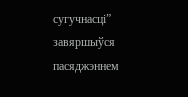сугучнасці” завяршыўся пасяджэннем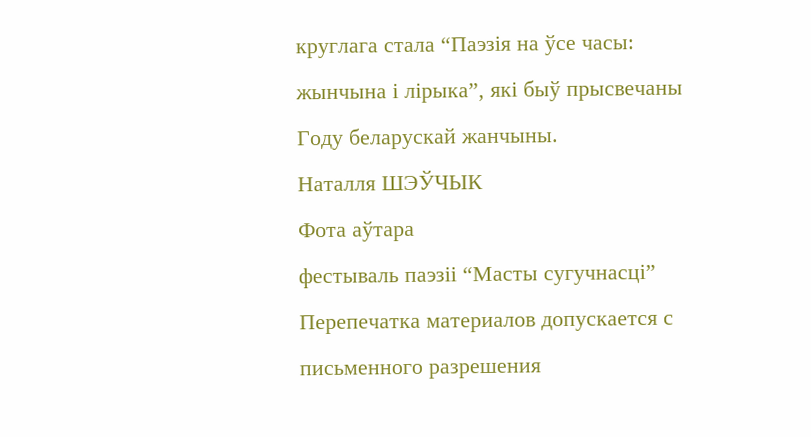круглага стала “Паэзія на ўсе часы: жынчына і лірыка”, які быў прысвечаны Году беларускай жанчыны.
Наталля ШЭЎЧЫК
Фота аўтара
фестываль паэзіі “Масты сугучнасці”
Перепечатка материалов допускается с письменного разрешения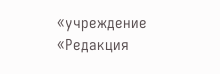«учреждение «Редакция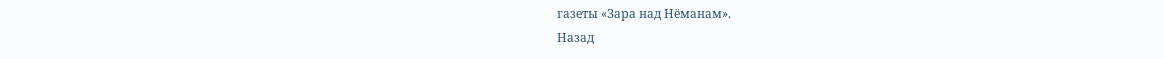газеты «Зара над Нёманам».
Назад